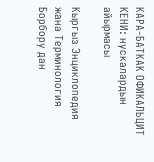КАРА-БАТКАК ОФИКАЛЬЦИТ КЕНИ: нускалардын айырмасы

Кыргыз Энциклопедия жана Терминология Борбору дан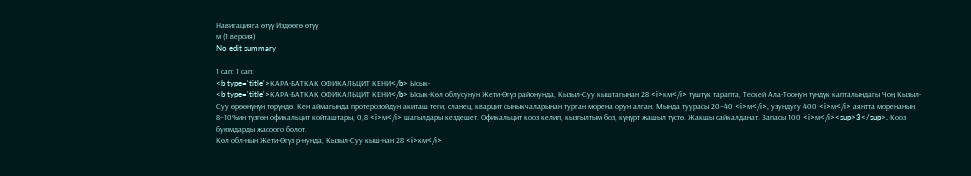Навигацияга өтүү Издөөгө өтүү
м (1 версия)
No edit summary

1 сап: 1 сап:
<b type='title'>КАРА-БАТКАК ОФИКАЛЬЦИТ КЕНИ</b> Ысык-
<b type='title'>КАРА-БАТКАК ОФИКАЛЬЦИТ КЕНИ</b> Ысык-Көл облусунун Жети-Өгүз районунда, Кызыл-Суу кыштагынан 28 <i>км</i> түштүк тарапта, Тескей Ала-Тоонун түндүк капталындагы Чоң Кызыл-Суу өрөөнүнүн төрүндө. Кен аймагында протерозойдун акиташ теги, сланец, кварцит сыныкчаларынан турган морена орун алган. Мында туурасы 20–40 <i>м</i>, узундугу 400 <i>м</i> аянтта моренанын 8–10%ин түзгөн офикальцит койташтары, 0,8 <i>м</i> шагылдары кездешет. Офикальцит кооз келип, кызгылтым боз, күңүрт жашыл түстө. Жакшы сайкалданат. Запасы 100 <i>м</i><sup>3</sup>. Кооз буюмдарды жасоого болот.
Көл обл-нын Жети-Өгүз р-нунда, Кызыл-Суу кыш-нан 28 <i>км</i>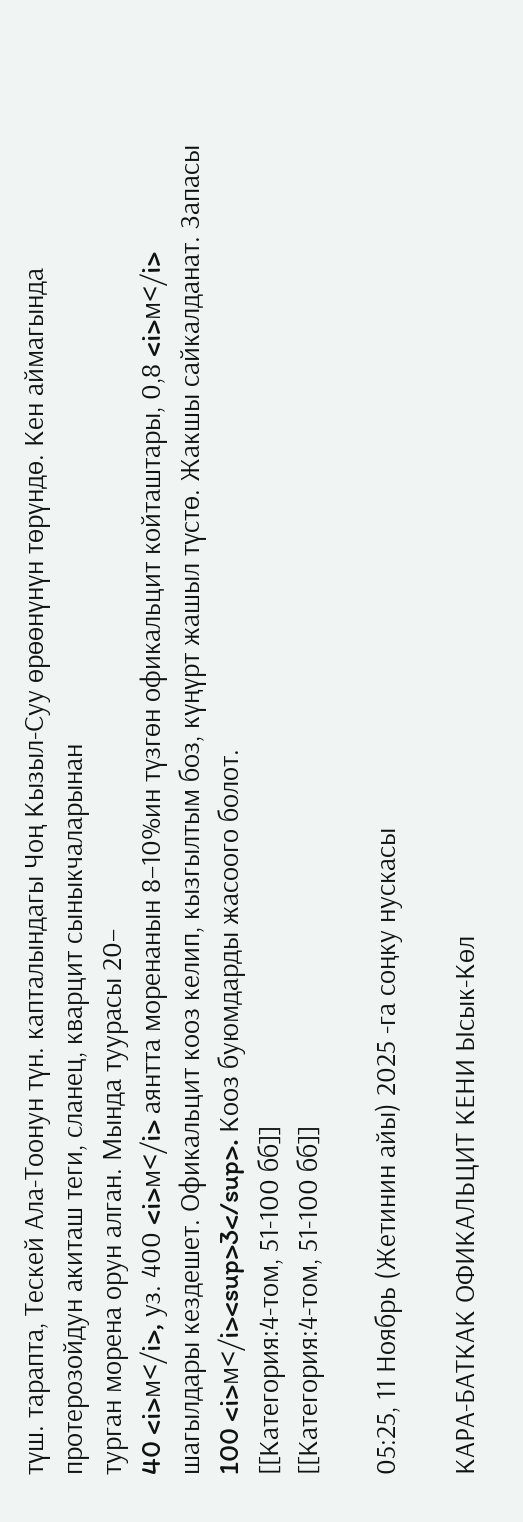түш. тарапта, Тескей Ала-Тоонун түн. капталындагы Чоң Кызыл-Суу өрөөнүнүн төрүндө. Кен аймагында протерозойдун акиташ теги, сланец, кварцит сыныкчаларынан
турган морена орун алган. Мында туурасы 20–
40 <i>м</i>, уз. 400 <i>м</i> аянтта моренанын 8–10%ин түзгөн офикальцит койташтары, 0,8 <i>м</i> шагылдары кездешет. Офикальцит кооз келип, кызгылтым боз, күңүрт жашыл түстө. Жакшы сайкалданат. Запасы 100 <i>м</i><sup>3</sup>. Кооз буюмдарды жасоого болот.
[[Категория:4-том, 51-100 бб]]
[[Категория:4-том, 51-100 бб]]

05:25, 11 Ноябрь (Жетинин айы) 2025 -га соңку нускасы

КАРА-БАТКАК ОФИКАЛЬЦИТ КЕНИ Ысык-Көл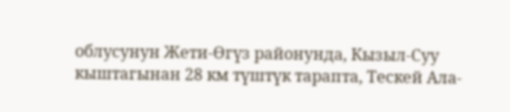облусунун Жети-Өгүз районунда, Кызыл-Суу кыштагынан 28 км түштүк тарапта, Тескей Ала-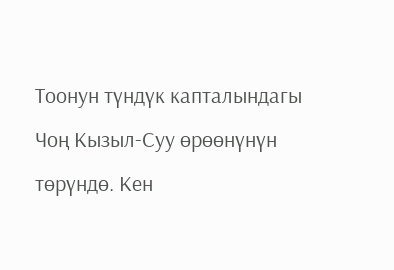Тоонун түндүк капталындагы Чоң Кызыл-Суу өрөөнүнүн төрүндө. Кен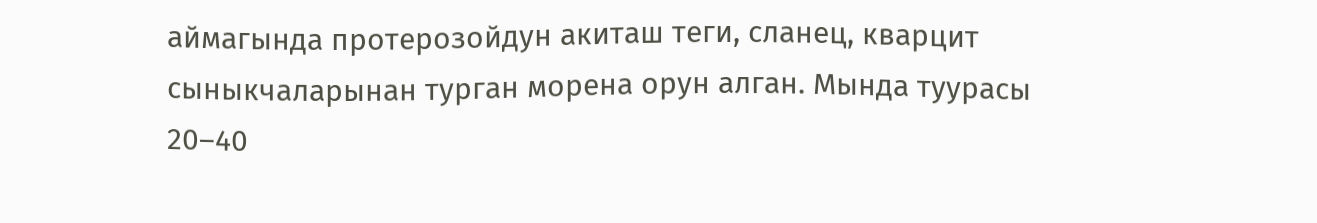аймагында протерозойдун акиташ теги, сланец, кварцит сыныкчаларынан турган морена орун алган. Мында туурасы 20–40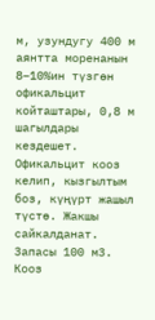м, узундугу 400 м аянтта моренанын 8–10%ин түзгөн офикальцит койташтары, 0,8 м шагылдары кездешет. Офикальцит кооз келип, кызгылтым боз, күңүрт жашыл түстө. Жакшы сайкалданат. Запасы 100 м3. Кооз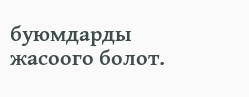буюмдарды жасоого болот.